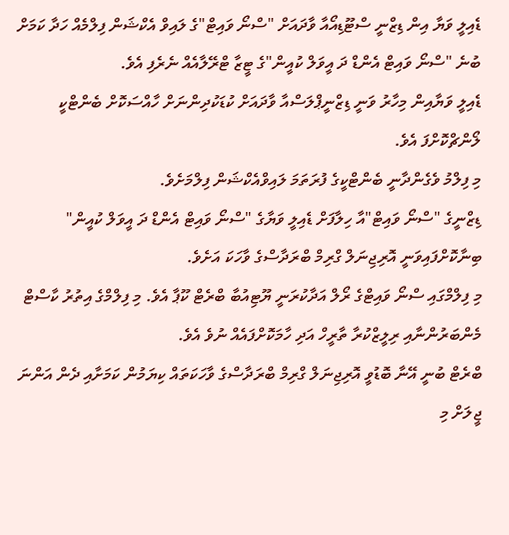ޑެއިލީ ވަޔާ އިން ޑިޒްނީ ސްޓޫޑިއޯއާ ވާދައަށް "ސްނޯ ވައިޓް"ގެ ލައިވް އެކްޝަން ފިލްމެއް ހަދާ ކަމަށް ބުނެ "ސްނޯ ވައިޓް އެންޑް ދަ އީވަލް ކުއީން"ގެ ޓީޒާ ޓްރޭލާއެއް ނެރެފި އެވެ.
ޑެއިލީ ވަޔާއިން މިހާރު ވަނީ ޑިޒްނީޕްލަސްއާ ވާދައަށް ކުޑަކުދިންނަށް ހާއްސަކޮށް ބެންޓްކީ ލޯންޗްކޮށްފަ އެވެ.
މި ފިލްމު ވެގެންދާނީ ބެންޓްކީގެ ފުރަތަމަ ލައިވްއެކްޝަން ފިލްމަށެވެ.
ޑިޒްނީގެ "ސްނޯ ވައިޓް"އާ ހިލާފަށް ޑެއިލީ ވަޔާގެ "ސްނޯ ވައިޓް އެންޑް ދަ އީވަލް ކުއީން" ބިނާކޮށްފައިވަނީ އޮރިޖިނަލް ގްރިމް ބްރަދާސްގެ ވާހަކަ އަށެވެ.
މި ފިލްމްގައި ސްނޯ ވައިޓްގެ ރޯލް އަދާކުރަނީ ޔޫޓިއުބާ ބްރެޓް ކޫޕާ އެވެ. މި ފިލްމްގެ އިތުރު ކާސްޓް މެންބަރުންނާއި ރިލީޒްކުރާ ތާރީހް އަދި ހާމަކޮށްފައެއް ނުވެ އެވެ.
ބްރެޓް ބުނީ އޭނާ ބޮޑުވީ އޮރިޖިނަލް ގްރިމް ބްރަދާސްގެ ވާހަކަތައް ކިޔަމުން ކަމަށާއި ދެން އަންނަ ޖީލަށް މި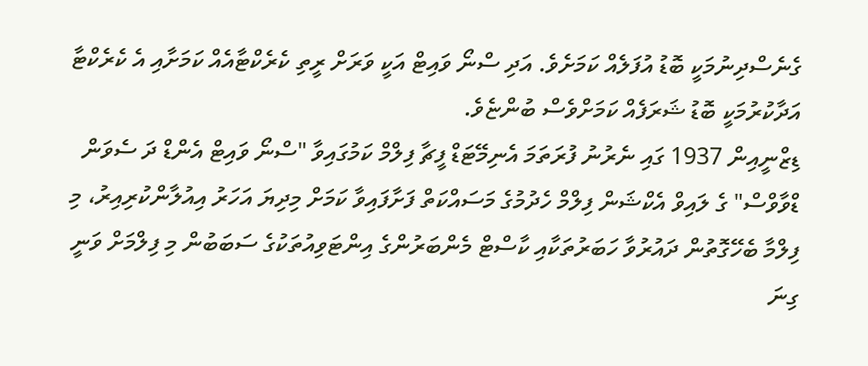ގެނެސްދިނުމަކީ ބޮޑު އުފަލެއް ކަމަށެވެ. އަދި ސްނޯ ވައިޓް އަކީ ވަރަށް ރީތި ކެރެކްޓާއެއް ކަމަށާއި އެ ކެރެކްޓާ އަދާކުރުމަކީ ބޮޑު ޝަރަފެއް ކަމަށްވެސް ބުންޏެވެ.
ޑިޒްނީއިން 1937 ގައި ނެރުނު ފުރަތަމަ އެނިމޭޓަޑް ފީޗާ ފިލްމް ކަމުގައިވާ "ސްނޯ ވައިޓް އެންޑް ދަ ސެވަން ޑްވާވްސް" ގެ ލައިވް އެކްޝަން ފިލްމް ހެދުމުގެ މަސައްކަތް ފަށާފައިވާ ކަމަށް މިދިޔަ އަހަރު އިއުލާންކުރިއިރު، މި ފިލްމާ ބެހޭގޮތުން ދައުރުވާ ހަބަރުތަކާއި ކާސްޓް މެންބަރުންގެ އިންޓަވިއުތަކުގެ ސަބަބުން މި ފިލްމަށް ވަނީ ގިނަ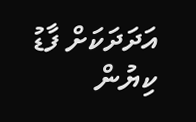އަދަދަކަށް ފާޑު ކިޔުން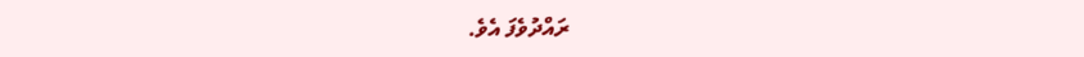ރައްދުވެފަ އެވެ.